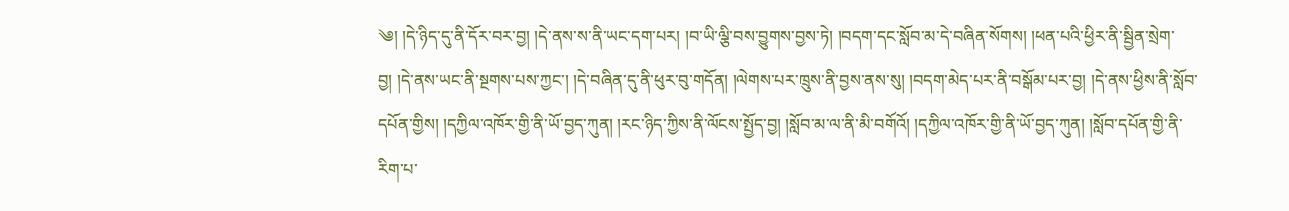༄། །དེ་ཉིད་དུ་ནི་དོར་བར་བྱ། །དེ་ནས་ས་ནི་ཡང་དག་པར། །བ་ཡི་ལྕི་བས་བྱུགས་བྱས་ཏེ། །བདག་དང་སློབ་མ་དེ་བཞིན་སོགས། །ཕན་པའི་ཕྱིར་ནི་སྦྱིན་སྲེག་བྱ། །དེ་ནས་ཡང་ནི་སྔགས་པས་ཀྱང་། །དེ་བཞིན་དུ་ནི་ཕུར་བུ་གདོན། །ལེགས་པར་ཁྲུས་ནི་བྱས་ནས་སུ། །བདག་མེད་པར་ནི་བསྒོམ་པར་བྱ། །དེ་ནས་ཕྱིས་ནི་སློབ་དཔོན་གྱིས། །དཀྱིལ་འཁོར་གྱི་ནི་ཡོ་བྱད་ཀུན། །རང་ཉིད་ཀྱིས་ནི་ལོངས་སྤྱོད་བྱ། །སློབ་མ་ལ་ནི་མི་བགོའོ། །དཀྱིལ་འཁོར་གྱི་ནི་ཡོ་བྱད་ཀུན། །སློབ་དཔོན་གྱི་ནི་རིག་པ་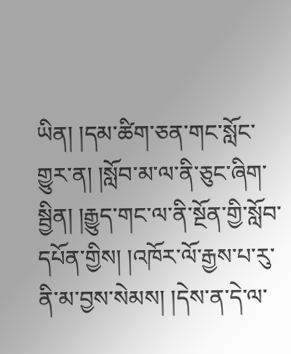ཡིན། །དམ་ཚིག་ཅན་གང་སློང་གྱུར་ན། །སློབ་མ་ལ་ནི་ཅུང་ཞིག་སྦྱིན། །རྒྱུད་གང་ལ་ནི་སྔོན་གྱི་སློབ་དཔོན་གྱིས། །འཁོར་ལོ་རྒྱས་པ་རུ་ནི་མ་བྱས་སེམས། །དེས་ན་དེ་ལ་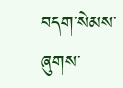བདག་སེམས་ཞུགས་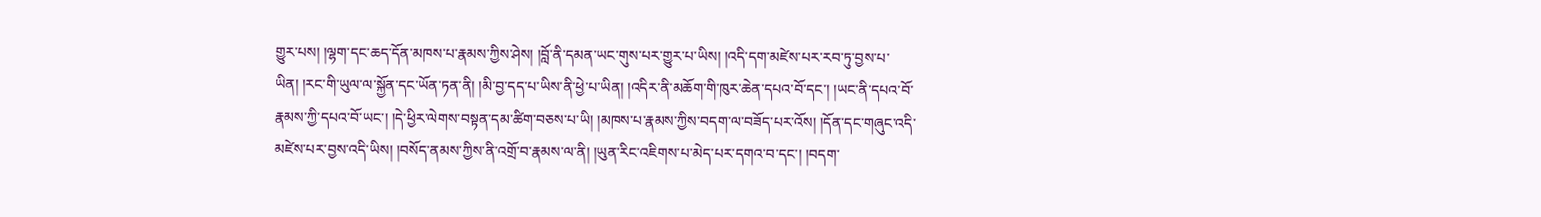གྱུར་པས། །ལྷག་དང་ཆད་དོན་མཁས་པ་རྣམས་ཀྱིས་ཤེས། །བློ་ནི་དམན་ཡང་གུས་པར་གྱུར་པ་ཡིས། །འདི་དག་མཛེས་པར་རབ་ཏུ་བྱས་པ་ཡིན། །རང་གི་ཡུལ་ལ་སྐྱོན་དང་ཡོན་ཏན་ནི། །མི་བྱ་དད་པ་ཡིས་ནི་ཕྱེ་པ་ཡིན། །འདིར་ནི་མཆོག་གི་ཁུར་ཆེན་དཔའ་བོ་དང་། །ཡང་ནི་དཔའ་བོ་རྣམས་ཀྱི་དཔའ་བོ་ཡང་། །དེ་ཕྱིར་ལེགས་བསྟན་དམ་ཚིག་བཅས་པ་ཡི། །མཁས་པ་རྣམས་ཀྱིས་བདག་ལ་བཟོད་པར་འོས། །དོན་དང་གཞུང་འདི་མཛེས་པར་བྱས་འདི་ཡིས། །བསོད་ནམས་ཀྱིས་ནི་འགྲོ་བ་རྣམས་ལ་ནི། །ཡུན་རིང་འཇིགས་པ་མེད་པར་དགའ་བ་དང་། །བདག་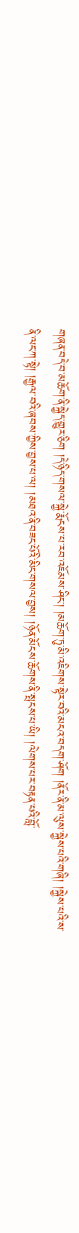གཞན་བདེ་བ་མཆོག་ནི་སྐྱེད་གྱུར་ཅིག །དེ་ཉིད་གསལ་སྐྱེ་རྨོངས་པ་རབ་འཇོམས་ཤིང་། །མཆོག་ཏུ་མི་འཇིགས་སྟེར་བའི་མངའ་བདག་ཤོག །ནོར་ནི་མ་ལུས་སྐྱེས་པའི་གཞི། །སྐྱེས་པའི་ས་ནི་ལང་ཀ་སྟེ། །རྒྱལ་བའི་ཞབས་ཀྱིས་བྱས་པ་ལ། །མཐའ་ནི་བཟང་པོའི་མིང་གསལ་བྱས། །ཉོན་མོངས་ཆོགས་ནི་སྤངས་པ་ཡི། །ལེགས་པར་བརྟན་པའི་བློ་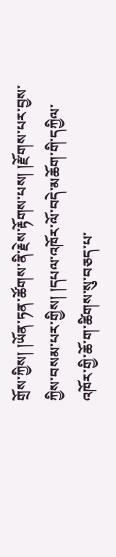གྲོས་ཀྱིས། །ཡོན་ཏན་ཚོགས་ནི་རྗེས་རྟོགས་པས། །རྫོགས་པར་བྱས་ཀྱིས་བསམ་པར་གྱིས། །དཔལ་འཁོར་ལོ་བདེ་མཆོག་གི་དཀྱིལ་འཁོར་གྱི་ཆོ་ག་ཚིགས་སུ་བཅད་པ་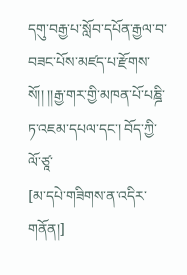དགུ་བརྒྱ་པ་སློབ་དཔོན་རྒྱལ་བ་བཟང་པོས་མཛད་པ་རྫོགས་སོ།། །།རྒྱ་གར་གྱི་མཁན་པོ་པཎྜི་ཏ་འཇམ་དཔལ་དང་། བོད་ཀྱི་ལོ་ཙཱ་
[མ་དཔེ་གཟིགས་ན་འདིར་གནོན།]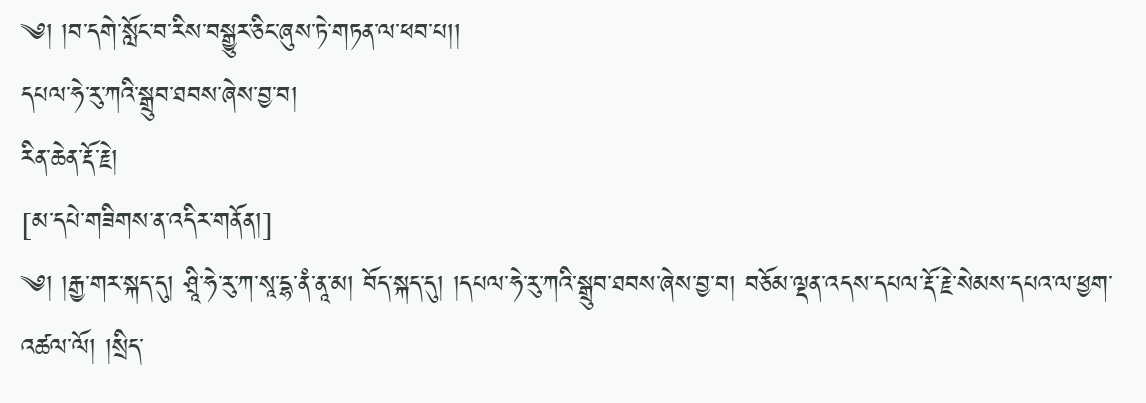༄། །བ་དགེ་སློང་བ་རིས་བསྒྱུར་ཅིང་ཞུས་ཏེ་གཏན་ལ་ཕབ་པ།།
དཔལ་ཧེ་རུ་ཀའི་སྒྲུབ་ཐབས་ཞེས་བྱ་བ།
རིན་ཆེན་རྡོ་རྗེ།
[མ་དཔེ་གཟིགས་ན་འདིར་གནོན།]
༄། །རྒྱ་གར་སྐད་དུ། ཤྲཱི་ཧེ་རུ་ཀ་སཱ་དྷ་ནཾ་ནཱ་མ། བོད་སྐད་དུ། །དཔལ་ཧེ་རུ་ཀའི་སྒྲུབ་ཐབས་ཞེས་བྱ་བ། བཅོམ་ལྡན་འདས་དཔལ་རྡོ་རྗེ་སེམས་དཔའ་ལ་ཕྱག་འཚལ་ལོ། །སྲིད་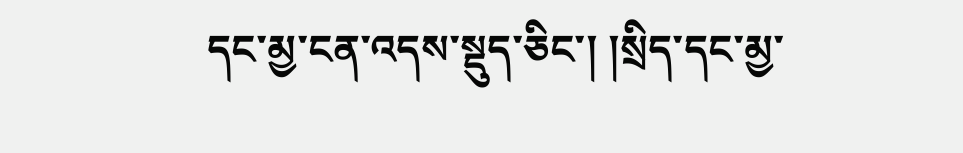དང་མྱ་ངན་འདས་སྡུད་ཅིང་། །སྲིད་དང་མྱ་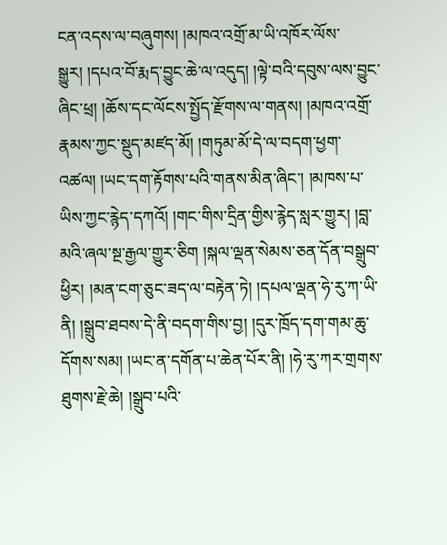ངན་འདས་ལ་བཞུགས། །མཁའ་འགྲོ་མ་ཡི་འཁོར་ལོས་སྒྱུར། །དཔའ་བོ་རྨད་བྱུང་ཆེ་ལ་འདུད། །ལྟེ་བའི་དབུས་ལས་བྱུང་ཞིང་ཕྲ། །ཆོས་དང་ལོངས་སྤྱོད་རྫོགས་ལ་གནས། །མཁའ་འགྲོ་རྣམས་ཀྱང་སྡུད་མཛད་མོ། །གཏུམ་མོ་དེ་ལ་བདག་ཕྱག་འཚལ། །ཡང་དག་རྟོགས་པའི་གནས་མིན་ཞིང་། །མཁས་པ་ཡིས་ཀྱང་རྙེད་དཀའོ། །གང་གིས་དྲིན་གྱིས་རྙེད་སླར་གྱུར། །བླ་མའི་ཞལ་སྔ་རྒྱལ་གྱུར་ཅིག །སྐལ་ལྡན་སེམས་ཅན་དོན་བསྒྲུབ་ཕྱིར། །མན་ངག་ཅུང་ཟད་ལ་བརྟེན་ཏེ། །དཔལ་ལྡན་ཧེ་རུ་ཀ་ཡི་ནི། །སྒྲུབ་ཐབས་དེ་ནི་བདག་གིས་བྱ། །དུར་ཁྲོད་དག་གམ་ཆུ་དོགས་སམ། །ཡང་ན་དགོན་པ་ཆེན་པོར་ནི། །ཧེ་རུ་ཀར་གྲགས་ཐུགས་རྗེ་ཆེ། །སྒྲུབ་པའི་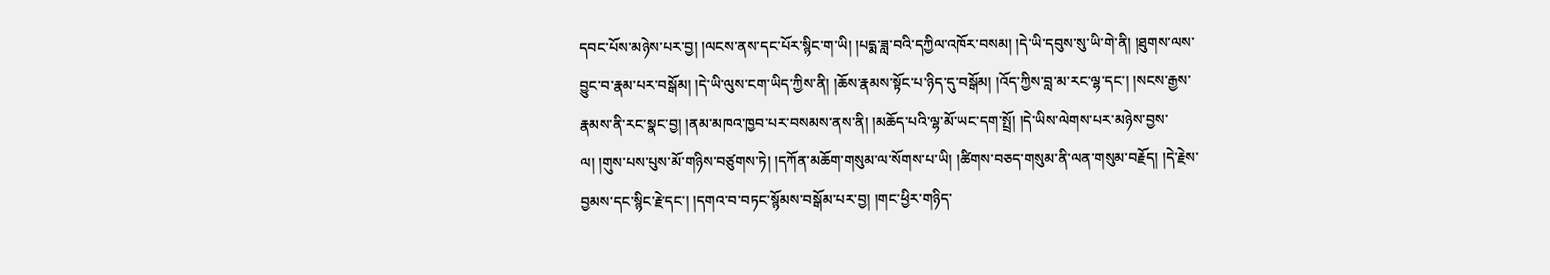དབང་པོས་མཉེས་པར་བྱ། །ལངས་ནས་དང་པོར་སྙིང་ག་ཡི། །པདྨ་ཟླ་བའི་དཀྱིལ་འཁོར་བསམ། །དེ་ཡི་དབུས་སུ་ཡི་གེ་ནི། །ཐུགས་ལས་བྱུང་བ་རྣམ་པར་བསྒོམ། །དེ་ཡི་ལུས་ངག་ཡིད་ཀྱིས་ནི། །ཆོས་རྣམས་སྟོང་པ་ཉིད་དུ་བསྒོམ། །འོད་ཀྱིས་བླ་མ་རང་ལྷ་དང་། །སངས་རྒྱས་རྣམས་ནི་རང་སྣང་བྱ། །ནམ་མཁའ་ཁྱབ་པར་བསམས་ནས་ནི། །མཆོད་པའི་ལྷ་མོ་ཡང་དག་སྤྲོ། །དེ་ཡིས་ལེགས་པར་མཉེས་བྱས་ལ། །གུས་པས་པུས་མོ་གཉིས་བཙུགས་ཏེ། །དཀོན་མཆོག་གསུམ་ལ་སོགས་པ་ཡི། །ཚིགས་བཅད་གསུམ་ནི་ལན་གསུམ་བརྗོད། །དེ་རྗེས་བྱམས་དང་སྙིང་རྗེ་དང་། །དགའ་བ་བཏང་སྙོམས་བསྒོམ་པར་བྱ། །གང་ཕྱིར་གཉིད་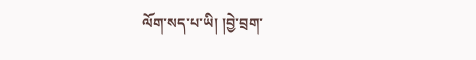ལོག་སད་པ་ཡི། །བྱེ་བྲག་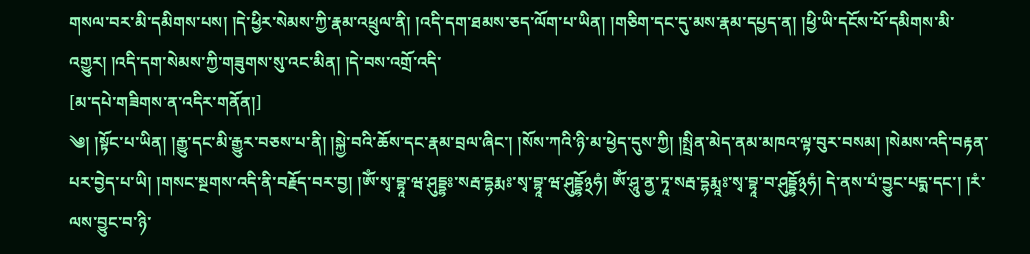གསལ་བར་མི་དམིགས་པས། །དེ་ཕྱིར་སེམས་ཀྱི་རྣམ་འཕྲུལ་ནི། །འདི་དག་ཐམས་ཅད་ལོག་པ་ཡིན། །གཅིག་དང་དུ་མས་རྣམ་དཔྱད་ན། །ཕྱི་ཡི་དངོས་པོ་དམིགས་མི་འགྱུར། །འདི་དག་སེམས་ཀྱི་གཟུགས་སུ་འང་མིན། །དེ་བས་འགྲོ་འདི་
[མ་དཔེ་གཟིགས་ན་འདིར་གནོན།]
༄། །སྟོང་པ་ཡིན། །རྒྱུ་དང་མི་རྒྱུར་བཅས་པ་ནི། །སྐྱེ་བའི་ཆོས་དང་རྣམ་བྲལ་ཞིང་། །སོས་ཀའི་ཉི་མ་ཕྱེད་དུས་ཀྱི། །སྤྲིན་མེད་ནམ་མཁའ་ལྟ་བུར་བསམ། །སེམས་འདི་བརྟན་པར་བྱེད་པ་ཡི། །གསང་སྔགས་འདི་ནི་བརྗོད་བར་བྱ། །ཨོཾ་སྭ་བྷཱ་ཝ་ཤུདྡྷཿ་སརྦ་དྷརྨཿ་སྭ་བྷཱ་ཝ་ཤུདྡྷོ྅ཧཾ། ཨོཾ་ཤཱུ་ནྱ་ཏཱ་སརྦ་དྷརྨཱཿ་སྭ་བྷཱ་བ་ཤུདྡྷོ྅ཧཾ། དེ་ནས་པཾ་བྱུང་པདྨ་དང་། །རཾ་ལས་བྱུང་བ་ཉི་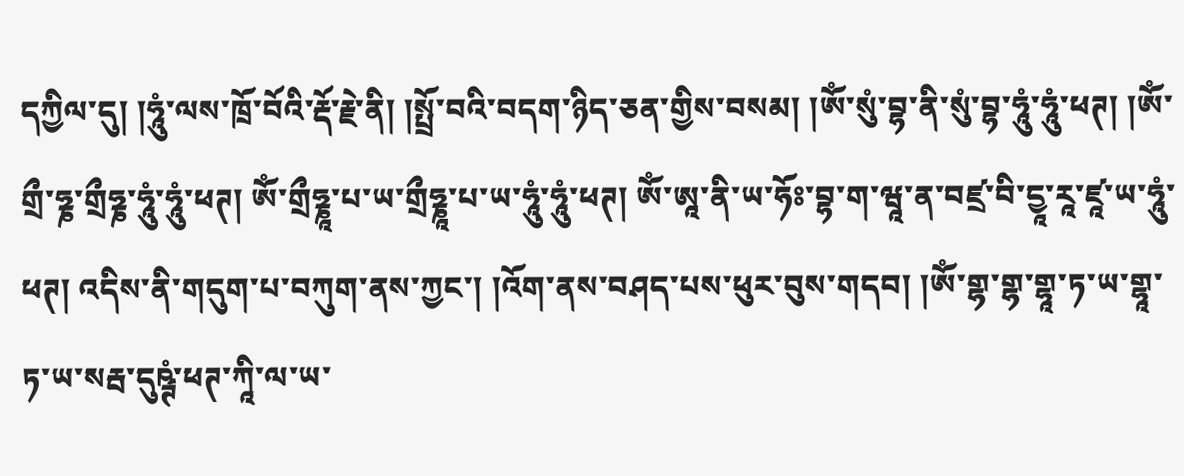དཀྱིལ་དུ། །ཧཱུཾ་ལས་ཁྲོ་བོའི་རྡོ་རྗེ་ནི། །སྤྲོ་བའི་བདག་ཉིད་ཅན་གྱིས་བསམ། །ཨོཾ་སུཾ་བྷ་ནི་སུཾ་བྷ་ཧཱུཾ་ཧཱུཾ་ཕཊ། །ཨོཾ་གྲྀ་ཧྞ་གྲྀཧྞ་ཧཱུཾ་ཧཱུཾ་ཕཊ། ཨོཾ་གྲྀཧྞཱ་པ་ཡ་གྲྀཧྞཱ་པ་ཡ་ཧཱུཾ་ཧཱུཾ་ཕཊ། ཨོཾ་ཨཱ་ནི་ཡ་ཧོཿ་བྷ་ག་ཝཱ་ན་བཛྲ་བི་དྱཱ་རཱ་ཛཱ་ཡ་ཧཱུཾ་ཕཊ། འདིས་ནི་གདུག་པ་བཀུག་ནས་ཀྱང་། །འོག་ནས་བཤད་པས་ཕུར་བུས་གདབ། །ཨོཾ་གྷ་གྷ་གྷཱ་ཏ་ཡ་གྷཱ་ཏ་ཡ་སརྦ་དུཥྚཾ་ཕཊ་ཀཱི་ལ་ཡ་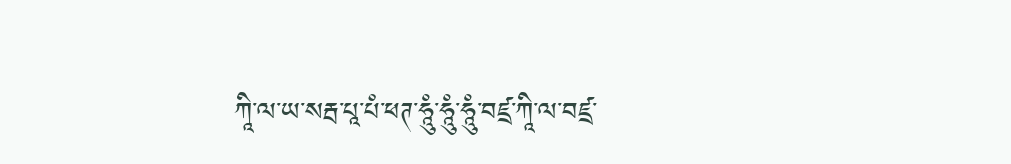ཀཱི་ལ་ཡ་སརྦ་པཱ་པཾ་ཕཊ་ཧཱུཾ་ཧཱུཾ་ཧཱུཾ་བཛྲ་ཀཱི་ལ་བཛྲ་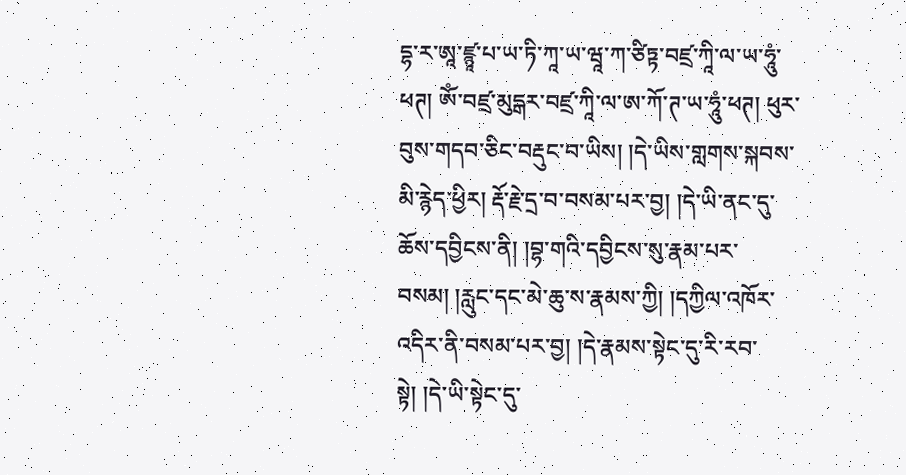དྷ་ར་ཨཱ་ཛྙཱ་པ་ཡ་ཏི་ཀཱ་ཡ་ཝཱ་ཀ་ཙིཏྟ་བཛྲ་ཀཱི་ལ་ཡ་ཧཱུཾ་ཕཊ། ཨོཾ་བཛྲ་མུདྒར་བཛྲ་ཀཱི་ལ་ཨ་ཀོ་ཊ་ཡ་ཧཱུཾ་ཕཊ། ཕུར་བུས་གདབ་ཅིང་བརྡུང་བ་ཡིས། །དེ་ཡིས་གླགས་སྐབས་མི་རྙེད་ཕྱིར། རྡོ་རྗེ་དྲ་བ་བསམ་པར་བྱ། །དེ་ཡི་ནང་དུ་ཆོས་དབྱིངས་ནི། །བྷ་གའི་དབྱིངས་སུ་རྣམ་པར་བསམ། །རླུང་དང་མེ་ཆུ་ས་རྣམས་ཀྱི། །དཀྱིལ་འཁོར་འདིར་ནི་བསམ་པར་བྱ། །དེ་རྣམས་སྟེང་དུ་རི་རབ་སྟེ། །དེ་ཡི་སྟེང་དུ་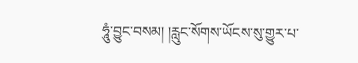ཧཱུཾ་བྱུང་བསམ། །རླུང་སོགས་ཡོངས་སུ་གྱུར་པ་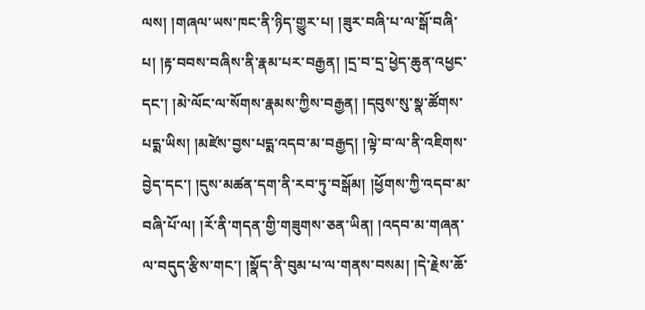ལས། །གཞལ་ཡས་ཁང་ནི་ཉིད་གྱུར་པ། །ཟུར་བཞི་པ་ལ་སྒོ་བཞི་པ། །རྟ་བབས་བཞིས་ནི་རྣམ་པར་བརྒྱན། །དྲ་བ་དྲ་ཕྱེད་ཆུན་འཕྱང་དང་། །མེ་ལོང་ལ་སོགས་རྣམས་ཀྱིས་བརྒྱན། །དབུས་སུ་སྣ་ཚོགས་པདྨ་ཡིས། །མཛེས་བྱས་པདྨ་འདབ་མ་བརྒྱད། །ལྟེ་བ་ལ་ནི་འཇིགས་བྱེད་དང་། །དུས་མཚན་དག་ནི་རབ་ཏུ་བསྒོམ། །ཕྱོགས་ཀྱི་འདབ་མ་བཞི་པོ་ལ། །རོ་ནི་གདན་གྱི་གཟུགས་ཅན་ཡིན། །འདབ་མ་གཞན་ལ་བདུད་རྩིས་གང་། །སྣོད་ནི་བུམ་པ་ལ་གནས་བསམ། །དེ་རྗེས་ཆོ་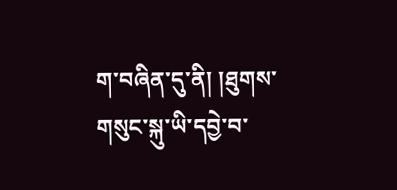ག་བཞིན་དུ་ནི། །ཐུགས་གསུང་སྐུ་ཡི་དབྱེ་བ་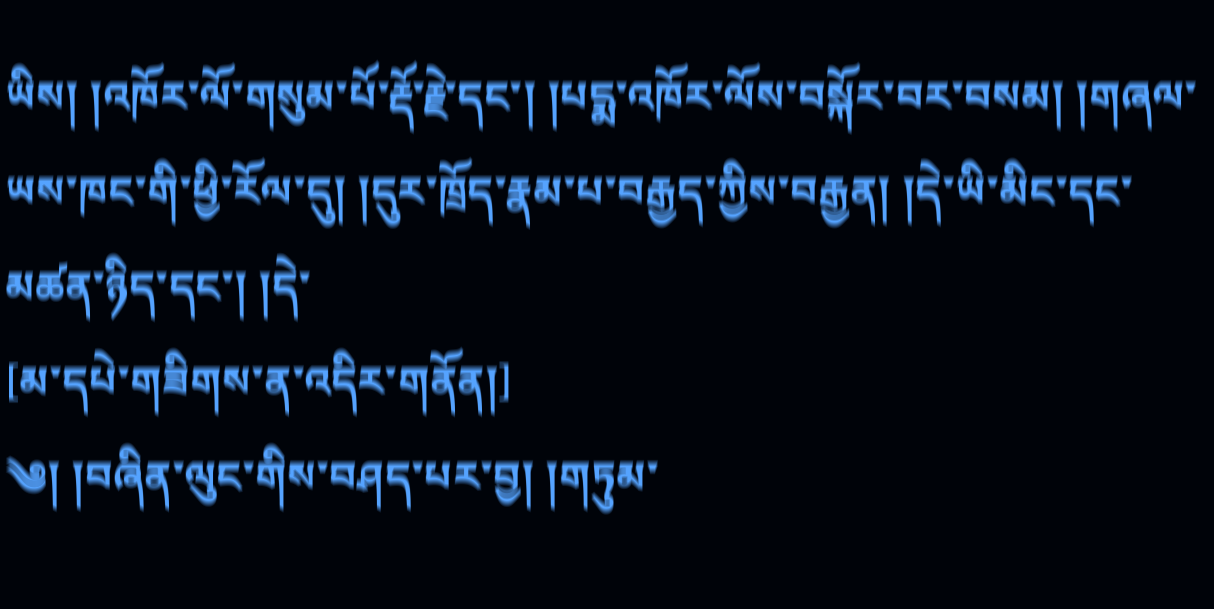ཡིས། །འཁོར་ལོ་གསུམ་པོ་རྡོ་རྗེ་དང་། །པདྨ་འཁོར་ལོས་བསྐོར་བར་བསམ། །གཞལ་ཡས་ཁང་གི་ཕྱི་རོལ་དུ། །དུར་ཁྲོད་རྣམ་པ་བརྒྱད་ཀྱིས་བརྒྱན། །དེ་ཡི་མིང་དང་མཚན་ཉིད་དང་། །དེ་
[མ་དཔེ་གཟིགས་ན་འདིར་གནོན།]
༄། །བཞིན་ལུང་གིས་བཤད་པར་བྱ། །གཏུམ་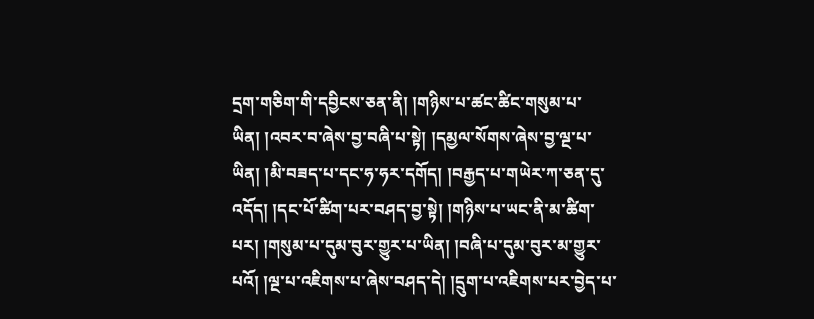དྲག་གཅིག་གི་དབྱིངས་ཅན་ནི། །གཉིས་པ་ཚང་ཚིང་གསུམ་པ་ཡིན། །འབར་བ་ཞེས་བྱ་བཞི་པ་སྟེ། །དམྱལ་སོགས་ཞེས་བྱ་ལྔ་པ་ཡིན། །མི་བཟད་པ་དང་ཧ་ཧར་དགོད། །བརྒྱད་པ་གཡེར་ཀ་ཅན་དུ་འདོད། །དང་པོ་ཚིག་པར་བཤད་བྱ་སྟེ། །གཉིས་པ་ཡང་ནི་མ་ཚིག་པར། །གསུམ་པ་དུམ་བུར་གྱུར་པ་ཡིན། །བཞི་པ་དུམ་བུར་མ་གྱུར་པའོ། །ལྔ་པ་འཇིགས་པ་ཞེས་བཤད་དེ། །དྲུག་པ་འཇིགས་པར་བྱེད་པ་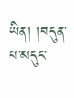ཡིན། །བདུན་པ་མདུང་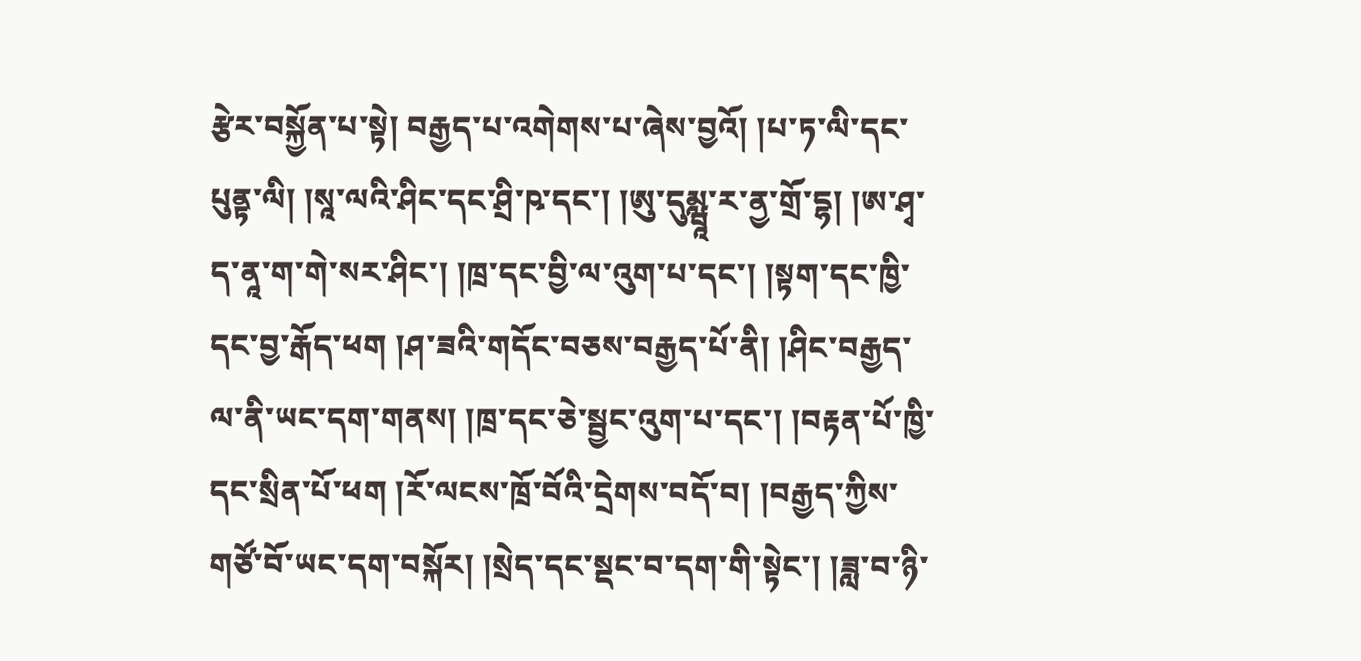རྩེར་བསྐྱོན་པ་སྟེ། བརྒྱད་པ་འགེགས་པ་ཞེས་བྱའོ། །པ་ཏ་ལི་དང་པུནྟ་ལི། །སཱ་ལའི་ཤིང་དང་ཤྲི་ཥ་དང་། །ཨུ་དུམྺཱ་ར་ནྱ་གྲོ་དྷ། །ཨ་ཤྭ་ད་ནཱ་ག་གེ་སར་ཤིང་། །ཁྲ་དང་བྱི་ལ་འུག་པ་དང་། །སྟག་དང་ཁྱི་དང་བྱ་རྒོད་ཕག །ཤ་ཟའི་གདོང་བཅས་བརྒྱད་པོ་ནི། །ཤིང་བརྒྱད་ལ་ནི་ཡང་དག་གནས། །ཁྲ་དང་ཅེ་སྦྱང་འུག་པ་དང་། །བརྟན་པོ་ཁྱི་དང་སྲིན་པོ་ཕག །རོ་ལངས་ཁྲོ་བོའི་དྲེགས་བདོ་བ། །བརྒྱད་ཀྱིས་གཙོ་བོ་ཡང་དག་བསྐོར། །སྲེད་དང་སྡང་བ་དག་གི་སྟེང་། །ཟླ་བ་ཉི་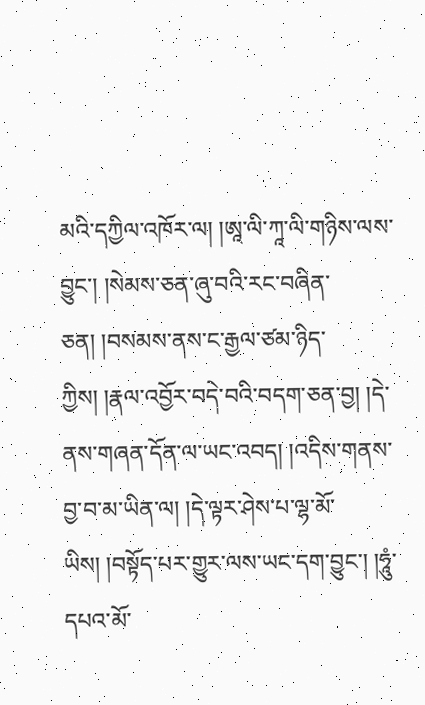མའི་དཀྱིལ་འཁོར་ལ། །ཨཱ་ལི་ཀཱ་ལི་གཉིས་ལས་བྱུང་། །སེམས་ཅན་ཞུ་བའི་རང་བཞིན་ཅན། །བསམས་ནས་ང་རྒྱལ་ཙམ་ཉིད་ཀྱིས། །རྣལ་འབྱོར་བདེ་བའི་བདག་ཅན་བྱ། །དེ་ནས་གཞན་དོན་ལ་ཡང་འབད། །འདིས་གནས་བྱ་བ་མ་ཡིན་ལ། །དེ་ལྟར་ཤེས་པ་ལྷ་མོ་ཡིས། །བསྟོད་པར་གྱུར་ལས་ཡང་དག་བྱུང་། །ཧཱུཾ་དཔའ་མོ་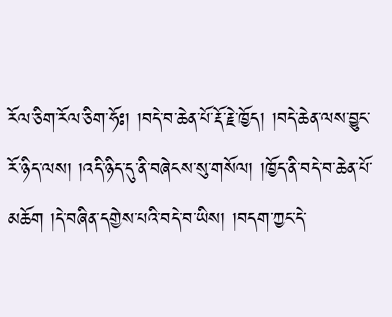རོལ་ཅིག་རོལ་ཅིག་ཧོཿ། །བདེ་བ་ཆེན་པོ་རྡོ་རྗེ་ཁྱོད། །བདེ་ཆེན་ལས་བྱུང་རོ་ཉིད་ལས། །འདི་ཉིད་དུ་ནི་བཞེངས་སུ་གསོལ། །ཁྱོད་ནི་བདེ་བ་ཆེན་པོ་མཆོག །དེ་བཞིན་དགྱེས་པའི་བདེ་བ་ཡིས། །བདག་ཀྱང་དེ་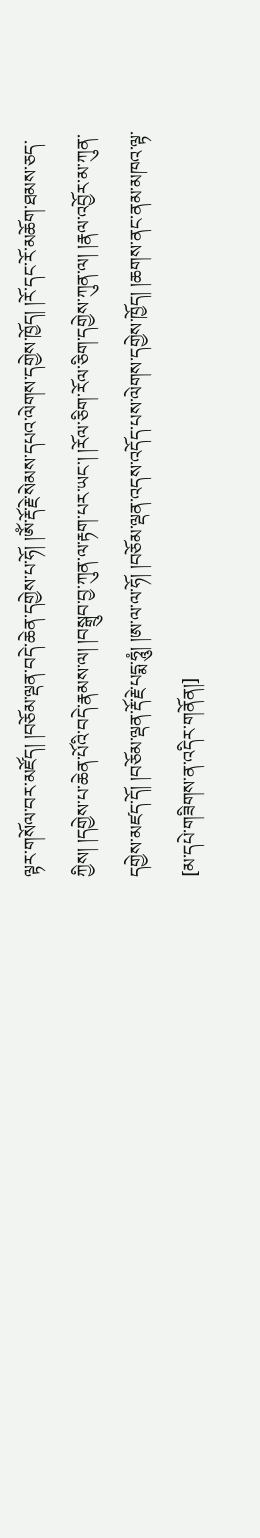ལྟར་གསོལ་བར་མཛོད། །བཅོམ་ལྡན་བདེ་ཆེན་དགྱེས་པ་ཧོ། །ཨོཾ་རྡོ་རྗེ་སེམས་དཔའ་ལེགས་དགྱེས་ཁྱོད། །རོ་དང་རོ་མཆོག་ཐམས་ཅད་ཀྱིས། །དགྱེས་པ་ཆེན་པོའི་བདེ་རྣམས་ལ། །བསྒྲུབ་བྱ་ཀུན་ལ་རྟག་པར་ཡང་། །རོལ་ཅིག་རོལ་ཅིག་དགྱེས་ཀུན་ལ། །རྣལ་འབྱོར་མ་ཀུན་དགྱེས་མཛད་དོ། །བཅོམ་ལྡན་རྡོ་རྗེ་པདྨ་ཧཱུཾ། །ཨ་ལ་ལ་ཧོ། །བཅོམ་ལྡན་འདས་འདོད་པས་ལེགས་དགྱེས་ཁྱོད། །ཆགས་ནང་ནམ་མཁའ་ལྟ་
[མ་དཔེ་གཟིགས་ན་འདིར་གནོན།]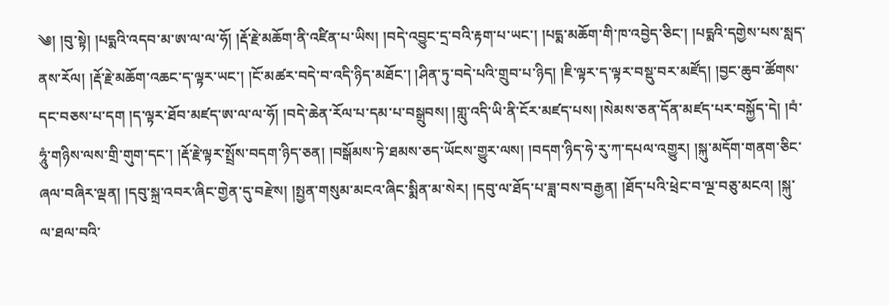༄། །བུ་སྟེ། །པདྨའི་འདབ་མ་ཨ་ལ་ལ་ཧོ། །རྡོ་རྗེ་མཆོག་ནི་འཛིན་པ་ཡིས། །བདེ་འབྱུང་དྲ་བའི་རྟག་པ་ཡང་། །པདྨ་མཆོག་གི་ཁ་འབྱེད་ཅིང་། །པདྨའི་དགྱེས་པས་སླད་ནས་རོལ། །རྡོ་རྗེ་མཆོག་འཆང་ད་ལྟར་ཡང་། །ངོ་མཚར་བདེ་བ་འདི་ཉིད་མཐོང་། །ཤིན་ཏུ་བདེ་པའི་གྲུབ་པ་ཉིད། །ཇི་ལྟར་ད་ལྟར་བསྡུ་བར་མཛོད། །བྱང་ཆུབ་ཚོགས་དང་བཅས་པ་དག །ད་ལྟར་ཐོབ་མཛད་ཨ་ལ་ལ་ཧོ། །བདེ་ཆེན་རོལ་པ་དམ་པ་བསྒྲུབས། །གླུ་འདི་ཡི་ནི་ངོར་མཛད་པས། །སེམས་ཅན་དོན་མཛད་པར་བསྐྱོད་དེ། །བཾ་ཧཱུཾ་གཉིས་ལས་གྲི་གུག་དང་། །རྡོ་རྗེ་ལྟར་སྤྲོས་བདག་ཉིད་ཅན། །བསྒོམས་ཏེ་ཐམས་ཅད་ཡོངས་གྱུར་ལས། །བདག་ཉིད་ཧེ་རུ་ཀ་དཔལ་འགྱུར། །སྐུ་མདོག་གནག་ཅིང་ཞལ་བཞིར་ལྡན། །དབུ་སྐྲ་འབར་ཞིང་གྱེན་དུ་བརྫེས། །སྤྱན་གསུམ་མངའ་ཞིང་སྨིན་མ་སེར། །དབུ་ལ་ཐོད་པ་ཟླ་བས་བརྒྱན། །ཐོད་པའི་ཕྲེང་བ་ལྔ་བཅུ་མངའ། །སྐུ་ལ་ཐལ་བའི་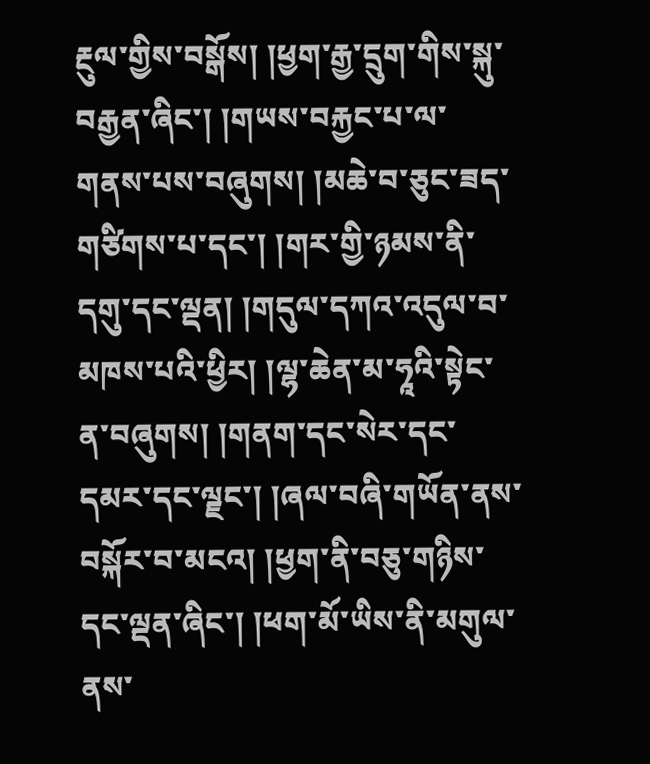རྔུལ་གྱིས་བསྒོས། །ཕྱག་རྒྱ་དྲུག་གིས་སྐུ་བརྒྱན་ཞིང་། །གཡས་བརྐྱང་པ་ལ་གནས་པས་བཞུགས། །མཆེ་བ་ཅུང་ཟད་གཙིགས་པ་དང་། །གར་གྱི་ཉམས་ནི་དགུ་དང་ལྡན། །གདུལ་དཀའ་འདུལ་བ་མཁས་པའི་ཕྱིར། །ལྷ་ཆེན་མ་ཧཱའི་སྟེང་ན་བཞུགས། །གནག་དང་སེར་དང་དམར་དང་ལྗང་། །ཞལ་བཞི་གཡོན་ནས་བསྐོར་བ་མངའ། །ཕྱག་ནི་བཅུ་གཉིས་དང་ལྡན་ཞིང་། །ཕག་མོ་ཡིས་ནི་མགུལ་ནས་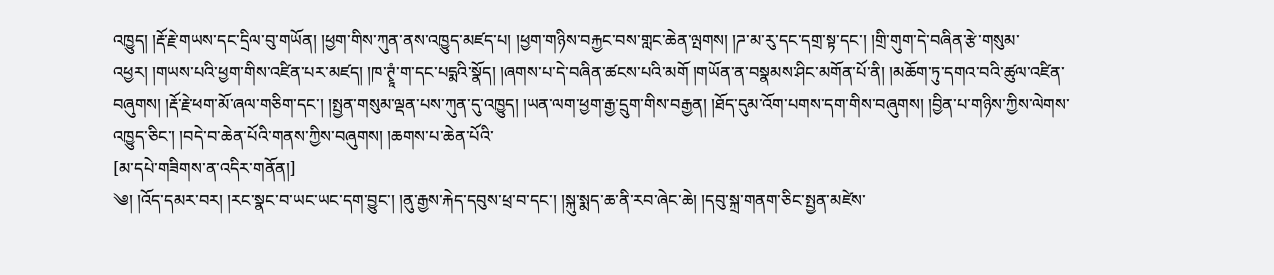འཁྱུད། །རྡོ་རྗེ་གཡས་དང་དྲིལ་བུ་གཡོན། །ཕྱག་གིས་ཀུན་ནས་འཁྱུད་མཛད་པ། །ཕྱག་གཉིས་བརྐྱང་བས་གླང་ཆེན་ལྤགས། །ཌ་མ་རུ་དང་དགྲ་སྟ་དང་། །གྲི་གུག་དེ་བཞིན་རྩེ་གསུམ་འཕྱར། །གཡས་པའི་ཕྱག་གིས་འཛིན་པར་མཛད། །ཁ་ཊྭཱཾ་ག་དང་པདྨའི་སྣོད། །ཞགས་པ་དེ་བཞིན་ཚངས་པའི་མགོ །གཡོན་ན་བསྣམས་ཤིང་མགོན་པོ་ནི། །མཆོག་ཏུ་དགའ་བའི་ཚུལ་འཛིན་བཞུགས། །རྡོ་རྗེ་ཕག་མོ་ཞལ་གཅིག་དང་། །སྤྱན་གསུམ་ལྡན་པས་ཀུན་དུ་འཁྱུད། །ཡན་ལག་ཕྱག་རྒྱ་དྲུག་གིས་བརྒྱན། །ཐོད་དུམ་འོག་པགས་དག་གིས་བཞུགས། །བྱིན་པ་གཉིས་ཀྱིས་ལེགས་འཁྱུད་ཅིང་། །བདེ་བ་ཆེན་པོའི་གནས་ཀྱིས་བཞུགས། །ཆགས་པ་ཆེན་པོའི་
[མ་དཔེ་གཟིགས་ན་འདིར་གནོན།]
༄། །འོད་དམར་བར། །རང་སྣང་བ་ཡང་ཡང་དག་བྱུང་། །ནུ་རྒྱས་རྐེད་དབུས་ཕྲ་བ་དང་། །སྐུ་སྨད་ཆ་ནི་རབ་ཞེང་ཆེ། །དབུ་སྐྲ་གནག་ཅིང་སྤྱན་མཛེས་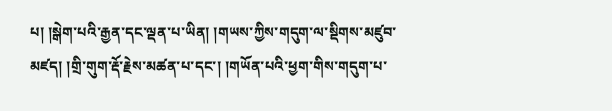པ། །སྒེག་པའི་རྒྱན་དང་ལྡན་པ་ཡིན། །གཡས་ཀྱིས་གདུག་ལ་སྡིགས་མཛུབ་མཛད། །གྲི་གུག་རྡོ་རྗེས་མཚན་པ་དང་། །གཡོན་པའི་ཕྱག་གིས་གདུག་པ་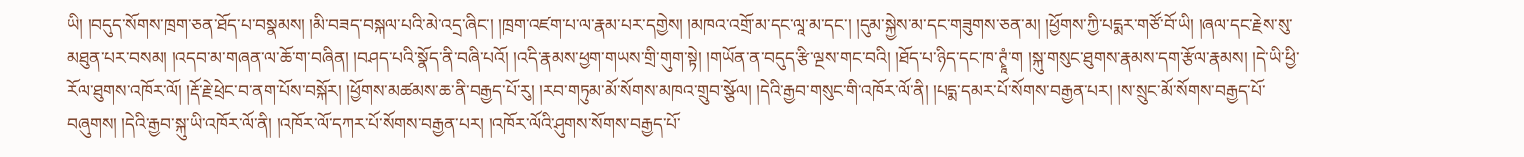ཡི། །བདུད་སོགས་ཁྲག་ཅན་ཐོད་པ་བསྣམས། །མི་བཟད་བསྐལ་པའི་མེ་འདྲ་ཞིང་། །ཁྲག་འཛག་པ་ལ་རྣམ་པར་དགྱེས། །མཁའ་འགྲོ་མ་དང་ལཱ་མ་དང་། །དུམ་སྐྱེས་མ་དང་གཟུགས་ཅན་མ། །ཕྱོགས་ཀྱི་པདྨར་གཙོ་བོ་ཡི། །ཞལ་དང་རྗེས་སུ་མཐུན་པར་བསམ། །འདབ་མ་གཞན་ལ་ཆོ་ག་བཞིན། །བཤད་པའི་སྣོད་ནི་བཞི་པའོ། །འདི་རྣམས་ཕྱག་གཡས་གྲི་གུག་སྟེ། །གཡོན་ན་བདུད་རྩི་ལྔས་གང་བའི། །ཐོད་པ་ཉིད་དང་ཁ་ཊྭཱཾ་ག །སྐུ་གསུང་ཐུགས་རྣམས་དག་རྩོལ་རྣམས། །དེ་ཡི་ཕྱི་རོལ་ཐུགས་འཁོར་ལོ། །རྡོ་རྗེ་ཕྲེང་བ་ནག་པོས་བསྐོར། །ཕྱོགས་མཚམས་ཆ་ནི་བརྒྱད་པོ་རུ། །རབ་གཏུམ་མོ་སོགས་མཁའ་གྲུབ་སྩོལ། །དེའི་རྒྱབ་གསུང་གི་འཁོར་ལོ་ནི། །པདྨ་དམར་པོ་སོགས་བརྒྱན་པར། །ས་སྲུང་མོ་སོགས་བརྒྱད་པོ་བཞུགས། །དེའི་རྒྱབ་སྐུ་ཡི་འཁོར་ལོ་ནི། །འཁོར་ལོ་དཀར་པོ་སོགས་བརྒྱན་པར། །འཁོར་ལོའི་ཤུགས་སོགས་བརྒྱད་པོ་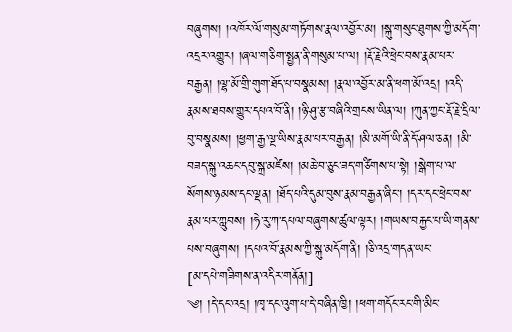བཞུགས། །འཁོར་ལོ་གསུམ་གཏོགས་རྣལ་འབྱོར་མ། །སྐུ་གསུང་ཐུགས་ཀྱི་མདོག་འདྲར་འགྱུར། །ཞལ་གཅིག་སྤྱན་ནི་གསུམ་པ་ལ། །རྡོ་རྗེའི་ཕྲེང་བས་རྣམ་པར་བརྒྱན། །ལྷ་མོ་གྲི་གུག་ཐོད་པ་བསྣམས། །རྣལ་འབྱོར་མ་ནི་ཕག་མོ་འདྲ། །འདི་རྣམས་ཐབས་གྱུར་དཔའ་བོ་ནི། །ཉི་ཤུ་རྩ་བཞིའི་གྲངས་ཡིན་ལ། །ཀུན་ཀྱང་རྡོ་རྗེ་དྲིལ་བུ་བསྣམས། །ཕྱག་རྒྱ་ལྔ་ཡིས་རྣམ་པར་བརྒྱན། །མི་མགོ་ཡི་ནི་དོ་ཤལ་ཅན། །མི་བཟད་སྐུ་འཆང་དབུ་སྐྲ་མཛེས། །མཆེ་བ་ཅུང་ཟད་གཙིགས་པ་སྟེ། །སྒེག་པ་ལ་སོགས་ཉམས་དང་ལྡན། །ཐོད་པའི་དུམ་བུས་རྣམ་བརྒྱན་ཞིང་། །དར་དང་ཕྲེང་བས་རྣམ་པར་ཀླུབས། །ཧེ་རུ་ཀ་དཔལ་བཞུགས་ཚུལ་ལྟར། །གཡས་བརྐྱང་པ་ཡི་གནས་པས་བཞུགས། །དཔའ་བོ་རྣམས་ཀྱི་སྐུ་མདོག་ནི། །ཅི་འདྲ་གདན་ཡང་
[མ་དཔེ་གཟིགས་ན་འདིར་གནོན།]
༄། །དེ་དང་འདྲ། །ཁྭ་དང་འུག་པ་དེ་བཞིན་ཁྱི། །ཕག་གདོང་རང་གི་མིང་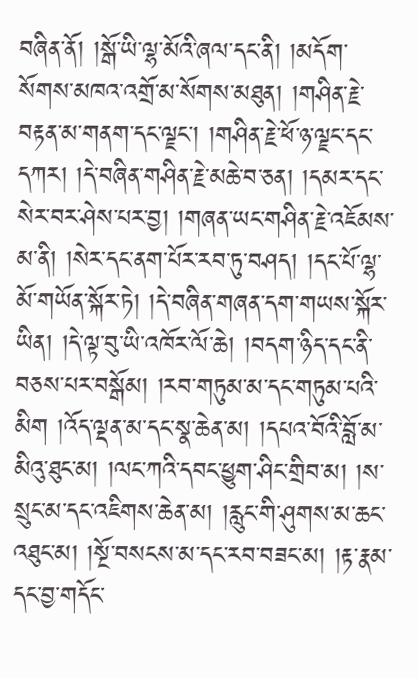བཞིན་ནོ། །སྒོ་ཡི་ལྷ་མོའི་ཞལ་དང་ནི། །མདོག་སོགས་མཁའ་འགྲོ་མ་སོགས་མཐུན། །གཤིན་རྗེ་བརྟན་མ་གནག་དང་ལྗང་། །གཤིན་རྗེ་ཕོ་ཉ་ལྗང་དང་དཀར། །དེ་བཞིན་གཤིན་རྗེ་མཆེ་བ་ཅན། །དམར་དང་སེར་བར་ཤེས་པར་བྱ། །གཞན་ཡང་གཤིན་རྗེ་འཇོམས་མ་ནི། །སེར་དང་ནག་པོར་རབ་ཏུ་བཤད། །དང་པོ་ལྷ་མོ་གཡོན་སྐོར་ཏེ། །དེ་བཞིན་གཞན་དག་གཡས་སྐོར་ཡིན། །དེ་ལྟ་བུ་ཡི་འཁོར་ལོ་ཆེ། །བདག་ཉིད་དང་ནི་བཅས་པར་བསྒོམ། །རབ་གཏུམ་མ་དང་གཏུམ་པའི་མིག །འོད་ལྡན་མ་དང་སྣ་ཆེན་མ། །དཔའ་བོའི་བློ་མ་མིའུ་ཐུང་མ། །ལང་ཀའི་དབང་ཕྱུག་ཤིང་གྲིབ་མ། །ས་སྲུང་མ་དང་འཇིགས་ཆེན་མ། །རླུང་གི་ཤུགས་མ་ཆང་འཐུང་མ། །སྔོ་བསངས་མ་དང་རབ་བཟང་མ། །རྟ་རྣམ་དང་བྱ་གདོང་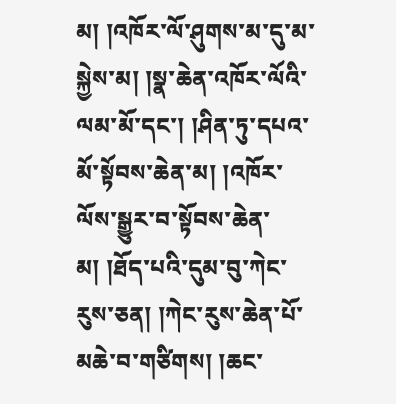མ། །འཁོར་ལོ་ཤུགས་མ་དུ་མ་སྐྱེས་མ། །སྣ་ཆེན་འཁོར་ལོའི་ལམ་མོ་དང་། །ཤིན་ཏུ་དཔའ་མོ་སྟོབས་ཆེན་མ། །འཁོར་ལོས་སྒྱུར་བ་སྟོབས་ཆེན་མ། །ཐོད་པའི་དུམ་བུ་ཀེང་རུས་ཅན། །ཀེང་རུས་ཆེན་པོ་མཆེ་བ་གཙིགས། །ཆང་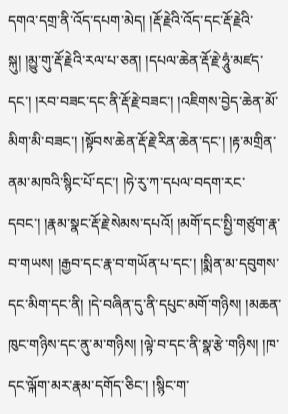དགའ་དགྲ་ནི་འོད་དཔག་མེད། །རྡོ་རྗེའི་འོད་དང་རྡོ་རྗེའི་སྐུ། །མྱུ་གུ་རྡོ་རྗེའི་རལ་པ་ཅན། །དཔལ་ཆེན་རྡོ་རྗེ་ཧཱུཾ་མཛད་དང་། །རབ་བཟང་དང་ནི་རྡོ་རྗེ་བཟང་། །འཇིགས་བྱེད་ཆེན་མོ་མིག་མི་བཟང་། །སྟོབས་ཆེན་རྡོ་རྗེ་རིན་ཆེན་དང་། །རྟ་མགྲིན་ནམ་མཁའི་སྙིང་པོ་དང་། །ཧེ་རུ་ཀ་དཔལ་བདག་རང་དབང་། །རྣམ་སྣང་རྡོ་རྗེ་སེམས་དཔའོ། །མགོ་དང་སྤྱི་གཙུག་རྣ་བ་གཡས། །རྒྱབ་དང་རྣ་བ་གཡོན་པ་དང་། །སྨིན་མ་དབུགས་དང་མིག་དང་ནི། །དེ་བཞིན་དུ་ནི་དཔུང་མགོ་གཉིས། །མཆན་ཁུང་གཉིས་དང་ནུ་མ་གཉིས། །ལྟེ་བ་དང་ནི་སྣ་རྩེ་གཉིས། །ཁ་དང་ལྐོག་མར་རྣམ་དགོད་ཅིང་། །སྙིང་ག་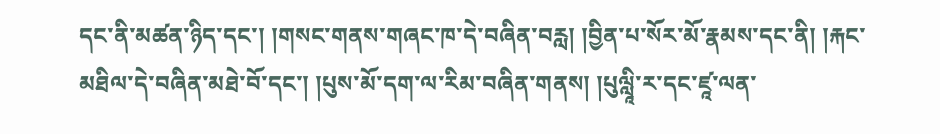དང་ནི་མཚན་ཉིད་དང་། །གསང་གནས་གཞང་ཁ་དེ་བཞིན་བརླ། །བྱིན་པ་སོར་མོ་རྣམས་དང་ནི། །རྐང་མཐིལ་དེ་བཞིན་མཐེ་བོ་དང་། །པུས་མོ་དག་ལ་རིམ་བཞིན་གནས། །པུལླཱི་ར་དང་ཛཱ་ལན་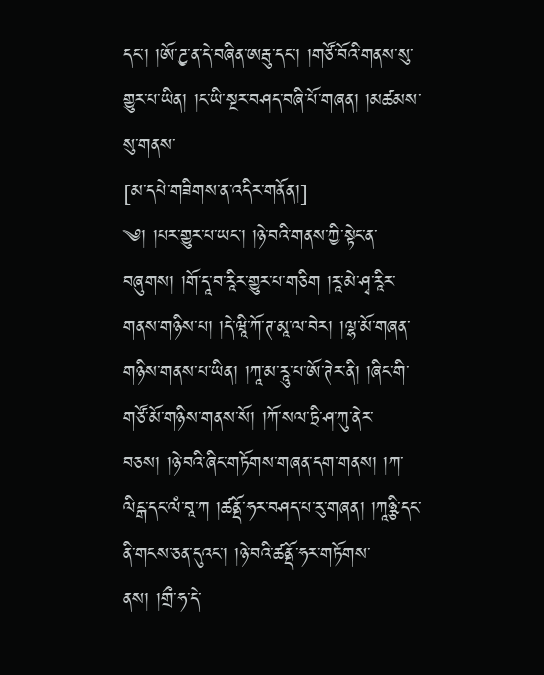དང་། །ཨོ་ཌྱ་ན་དེ་བཞིན་ཨརྦུ་དང་། །གཙོ་བོའི་གནས་སུ་གྱུར་པ་ཡིན། །ང་ཡི་སྔར་བཤད་བཞི་པོ་གཞན། །མཚམས་སུ་གནས་
[མ་དཔེ་གཟིགས་ན་འདིར་གནོན།]
༄། །པར་གྱུར་པ་ཡང་། །ཉེ་བའི་གནས་ཀྱི་སྟེང་ན་བཞུགས། །གོ་དཱ་བ་རཱིར་གྱུར་པ་གཅིག །རཱ་མེ་ཤྭ་རཱིར་གནས་གཉིས་པ། །དེ་ཝཱི་ཀོ་ཊ་མཱ་ལ་བེར། །ལྷ་མོ་གཞན་གཉིས་གནས་པ་ཡིན། །ཀཱ་མ་རཱུ་པ་ཨོ་ཊེར་ནི། །ཞིང་གི་གཙོ་མོ་གཉིས་གནས་སོ། །ཀོ་སལ་ཏྲི་ཤ་ཀུ་ནེར་བཅས། །ཉེ་བའི་ཞིང་གཏོགས་གཞན་དག་གནས། །ཀ་ལིངྒ་དང་ལཾ་བཱ་ཀ །ཚནྡོ་ཧར་བཤད་པ་རུ་གཞན། །ཀཱཉྩི་དང་ནི་གངས་ཅན་དུའང་། །ཉེ་བའི་ཚནྡོ་ཧར་གཏོགས་ནས། །གྲྀ་ཧ་དེ་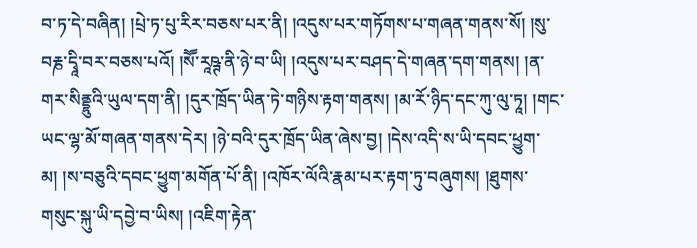བ་ཏ་དེ་བཞིན། །པྲེ་ཏ་པུ་རིར་བཅས་པར་ནི། །འདུས་པར་གཏོགས་པ་གཞན་གནས་སོ། །སུ་བརྞ་དྭཱི་བར་བཅས་པའོ། །སཽ་རཱཥྚ་ནི་ཉེ་བ་ཡི། །འདུས་པར་བཤད་དེ་གཞན་དག་གནས། །ན་གར་སིནྡྷུའི་ཡུལ་དག་ནི། །དུར་ཁྲོད་ཡིན་ཏེ་གཉིས་རྟག་གནས། །མ་རོ་ཉིད་དང་ཀུ་ལུ་ཏཱ། །གང་ཡང་ལྷ་མོ་གཞན་གནས་དེར། །ཉེ་བའི་དུར་ཁྲོད་ཡིན་ཞེས་བྱ། །དེས་འདི་ས་ཡི་དབང་ཕྱུག་མ། །ས་བཅུའི་དབང་ཕྱུག་མགོན་པོ་ནི། །འཁོར་ལོའི་རྣམ་པར་རྟག་ཏུ་བཞུགས། །ཐུགས་གསུང་སྐུ་ཡི་དབྱེ་བ་ཡིས། །འཇིག་རྟེན་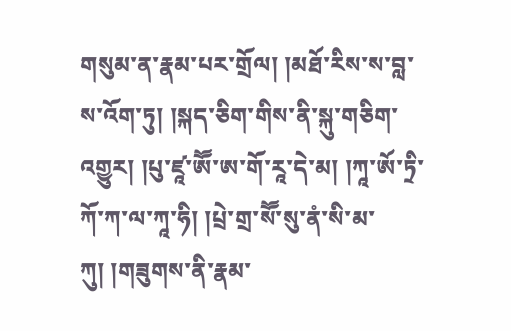གསུམ་ན་རྣམ་པར་གྲོལ། །མཐོ་རིས་ས་བླ་ས་འོག་ཏུ། །སྐད་ཅིག་གིས་ནི་སྐུ་གཅིག་འགྱུར། །པུ་ཛཱ་ཨཽ་ཨ་གོ་རཱ་དེ་མ། །ཀཱ་ཨོ་ཏྲི་ཀོ་ཀ་ལ་ཀཱ་ཧི། །པྲེ་གྲ་སཽ་སུ་ནཾ་སི་མ་ཀུ། །གཟུགས་ནི་རྣམ་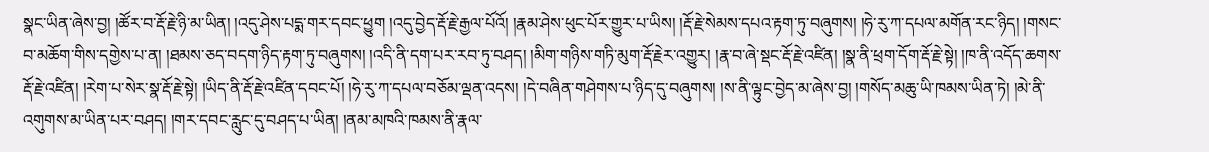སྣང་ཡིན་ཞེས་བྱ། །ཚོར་བ་རྡོ་རྗེ་ཉི་མ་ཡིན། །འདུ་ཤེས་པདྨ་གར་དབང་ཕྱུག །འདུ་བྱེད་རྡོ་རྗེ་རྒྱལ་པོའོ། །རྣམ་ཤེས་ཕུང་པོར་གྱུར་པ་ཡིས། །རྡོ་རྗེ་སེམས་དཔའ་རྟག་ཏུ་བཞུགས། །ཧེ་རུ་ཀ་དཔལ་མགོན་རང་ཉིད། །གསང་བ་མཆོག་གིས་དགྱེས་པ་ན། །ཐམས་ཅད་བདག་ཉིད་རྟག་ཏུ་བཞུགས། །འདི་ནི་དག་པར་རབ་ཏུ་བཤད། །མིག་གཉིས་གཏི་མུག་རྡོ་རྗེར་འགྱུར། །རྣ་བ་ཞེ་སྡང་རྡོ་རྗེ་འཛིན། །སྣ་ནི་ཕྲག་དོག་རྡོ་རྗེ་སྟེ། །ཁ་ནི་འདོད་ཆགས་རྡོ་རྗེ་འཛིན། །རེག་པ་སེར་སྣ་རྡོ་རྗེ་སྟེ། །ཡིད་ནི་རྡོ་རྗེ་འཛིན་དབང་པོ། །ཧེ་རུ་ཀ་དཔལ་བཅོམ་ལྡན་འདས། །དེ་བཞིན་གཤེགས་པ་ཉིད་དུ་བཞུགས། །ས་ནི་ལྟུང་བྱེད་མ་ཞེས་བྱ། །གསོད་མཆུ་ཡི་ཁམས་ཡིན་ཏེ། །མེ་ནི་འགུགས་མ་ཡིན་པར་བཤད། །གར་དབང་རླུང་དུ་བཤད་པ་ཡིན། །ནམ་མཁའི་ཁམས་ནི་རྣལ་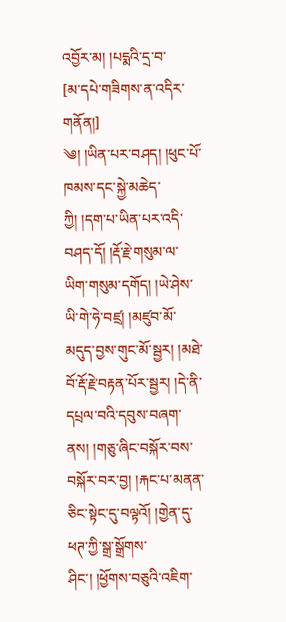འབྱོར་མ། །པདྨའི་དྲ་བ་
[མ་དཔེ་གཟིགས་ན་འདིར་གནོན།]
༄། །ཡིན་པར་བཤད། །ཕུང་པོ་ཁམས་དང་སྐྱེ་མཆེད་ཀྱི། །དག་པ་ཡིན་པར་འདི་བཤད་དོ། །རྡོ་རྗེ་གསུམ་ལ་ཡིག་གསུམ་དགོད། །ཡེ་ཤེས་ཡི་གེ་ཧེ་བཛྲ། །མཛུབ་མོ་མདུད་བྱས་གུང་མོ་སྦྱར། །མཐེ་བོ་རྡོ་རྗེ་བརྟན་པོར་སྦྱར། །དེ་ནི་དཔྲལ་བའི་དབུས་བཞག་ནས། །གཅུ་ཞིང་བསྐོར་བས་བསྐོར་བར་བྱ། །རྐང་པ་མནན་ཅིང་སྟེང་དུ་བལྟའོ། །གྱེན་དུ་ཕཊ་ཀྱི་སྒྲ་སྒྲོགས་ཤིང་། །ཕྱོགས་བཅུའི་འཇིག་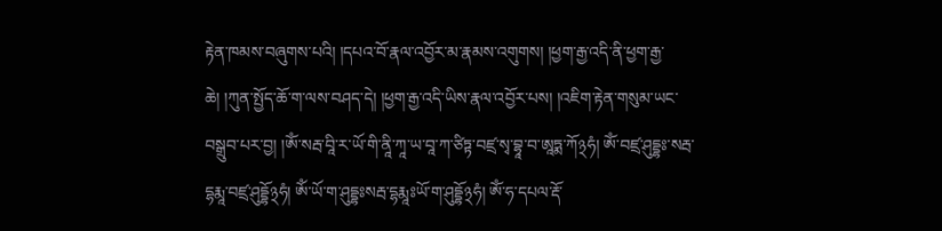རྟེན་ཁམས་བཞུགས་པའི། །དཔའ་བོ་རྣལ་འབྱོར་མ་རྣམས་འགུགས། །ཕྱག་རྒྱ་འདི་ནི་ཕྱག་རྒྱ་ཆེ། །ཀུན་སྤྱོད་ཆོ་ག་ལས་བཤད་དེ། །ཕྱག་རྒྱ་འདི་ཡིས་རྣལ་འབྱོར་པས། །འཇིག་རྟེན་གསུམ་ཡང་བསྒྲུབ་པར་བྱ། །ཨོཾ་སརྦ་བཱི་ར་ཡོ་གི་ནཱི་ཀཱ་ཡ་བཱ་ཀ་ཙིཏྟ་བཛྲ་སྭ་བྷཱ་བ་ཨཱཏྨ་ཀོ྅ཧཾ། ཨོཾ་བཛྲ་ཤུདྡྷཿ་སརྦ་དྷརྨཱ་བཛྲ་ཤུདྡྷོ྅ཧཾ། ཨོཾ་ཡོ་ག་ཤུདྡྷཿསརྦ་དྷརྨཱཿཡོ་ག་ཤུདྡྷོ྅ཧཾ། ཨོཾ་ཧ་དཔལ་རྡོ་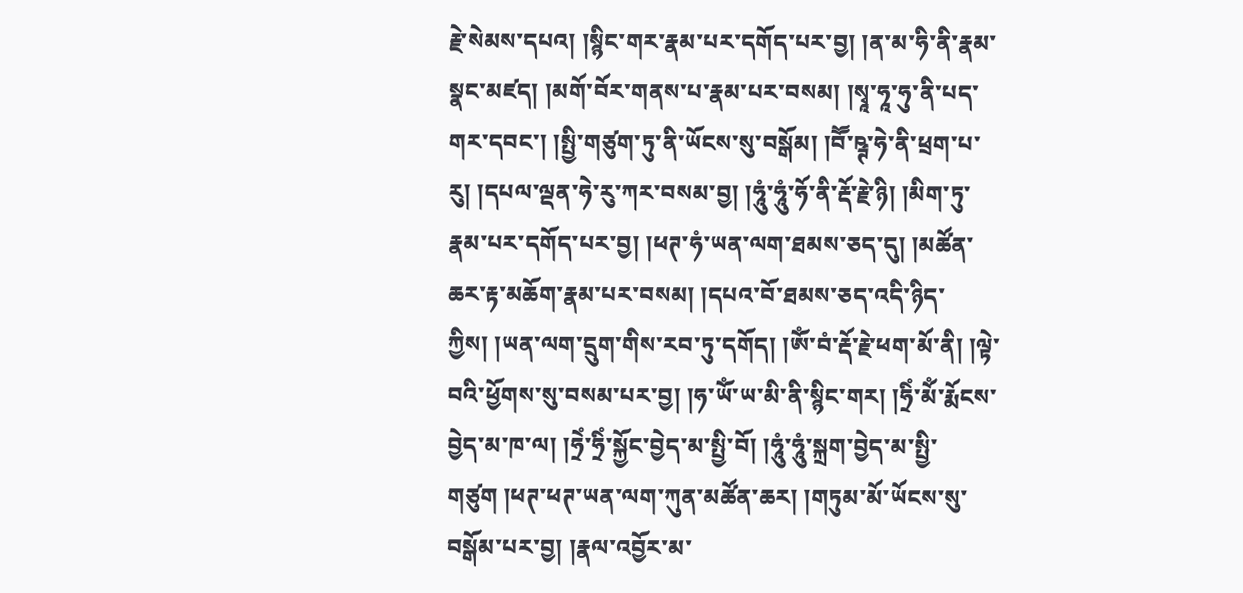རྗེ་སེམས་དཔའ། །སྙིང་གར་རྣམ་པར་དགོད་པར་བྱ། །ན་མ་ཧི་ནི་རྣམ་སྣང་མཛད། །མགོ་བོར་གནས་པ་རྣམ་པར་བསམ། །སྭཱ་ཧཱ་ཧུ་ནི་པད་གར་དབང་། །སྤྱི་གཙུག་ཏུ་ནི་ཡོངས་སུ་བསྒོམ། །བཽ་ཥྚ་ཧེ་ནི་ཕྲག་པ་རུ། །དཔལ་ལྡན་ཧེ་རུ་ཀར་བསམ་བྱ། །ཧཱུཾ་ཧཱུཾ་ཧོ་ནི་རྡོ་རྗེ་ཉི། །མིག་ཏུ་རྣམ་པར་དགོད་པར་བྱ། །ཕཊ་ཧཾ་ཡན་ལག་ཐམས་ཅད་དུ། །མཚོན་ཆར་རྟ་མཆོག་རྣམ་པར་བསམ། །དཔའ་བོ་ཐམས་ཅད་འདི་ཉིད་ཀྱིས། །ཡན་ལག་དྲུག་གིས་རབ་ཏུ་དགོད། །ཨོཾ་བཾ་རྡོ་རྗེ་ཕག་མོ་ནི། །ལྟེ་བའི་ཕྱོགས་སུ་བསམ་པར་བྱ། །ཧ་ཡོཾ་ཡ་མི་ནི་སྙིང་གར། །ཧྲིཾ་མོཾ་རྨོངས་བྱེད་མ་ཁ་ལ། །ཧྲེཾ་ཧྲིཾ་སྐྱོང་བྱེད་མ་སྤྱི་བོ། །ཧཱུཾ་ཧཱུཾ་སྐྲག་བྱེད་མ་སྤྱི་གཙུག །ཕཊ་ཕཊ་ཡན་ལག་ཀུན་མཚོན་ཆར། །གཏུམ་མོ་ཡོངས་སུ་བསྒོམ་པར་བྱ། །རྣལ་འབྱོར་མ་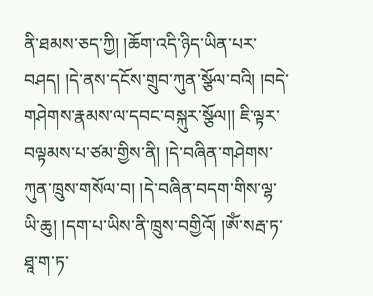ནི་ཐམས་ཅད་ཀྱི། །ཆོག་འདི་ཉིད་ཡིན་པར་བཤད། །དེ་ནས་དངོས་གྲུབ་ཀུན་སྩོལ་བའི། །བདེ་གཤེགས་རྣམས་ལ་དབང་བསྐུར་སྩོལ།། ཇི་ལྟར་བལྟམས་པ་ཙམ་གྱིས་ནི། །དེ་བཞིན་གཤེགས་ཀུན་ཁྲུས་གསོལ་བ། །དེ་བཞིན་བདག་གིས་ལྷ་ཡི་ཆུ། །དག་པ་ཡིས་ནི་ཁྲུས་བགྱིའོ། །ཨོཾ་སརྦ་ཏ་ཐཱ་ག་ཏ་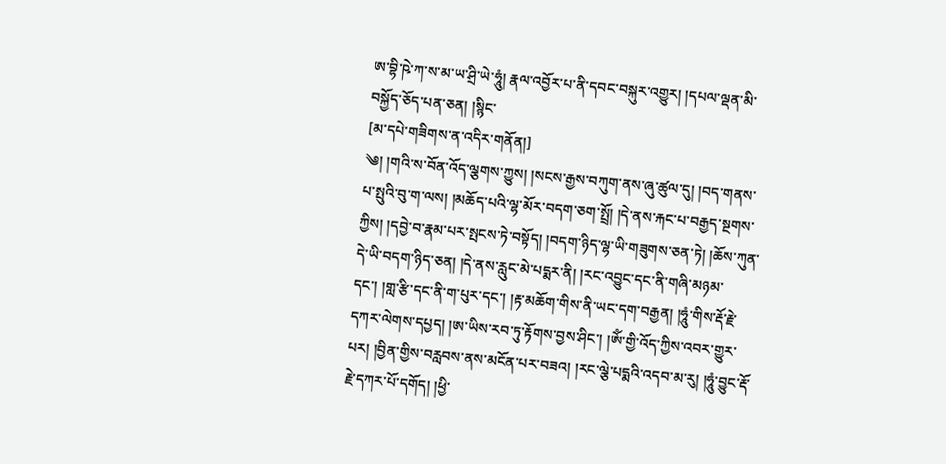ཨ་བྷི་ཥེ་ཀ་ས་མ་ཡ་ཤྲི་ཡེ་ཧཱུཾ། རྣལ་འབྱོར་པ་ནི་དབང་བསྐུར་འགྱུར། །དཔལ་ལྡན་མི་བསྐྱོད་ཅོད་པན་ཅན། །སྙིང་
[མ་དཔེ་གཟིགས་ན་འདིར་གནོན།]
༄། །གའི་ས་བོན་འོད་ལྕགས་ཀྱུས། །སངས་རྒྱས་བཀུག་ནས་ཞུ་ཚུལ་དུ། །བད་གནས་པ་སྤུའི་བུ་ག་ལས། །མཆོད་པའི་ལྷ་མོར་བདག་ཅག་སྤྲོ། །དེ་ནས་རྐང་པ་བརྒྱད་སྔགས་ཀྱིས། །དབྱེ་བ་རྣམ་པར་སྤངས་ཏེ་བསྟོད། །བདག་ཉིད་ལྷ་ཡི་གཟུགས་ཅན་ཏེ། །ཆོས་ཀུན་དེ་ཡི་བདག་ཉིད་ཅན། །དེ་ནས་རླུང་མེ་པདྨར་ནི། །རང་འབྱུང་དང་ནི་གཞི་མཉམ་དང་། །གླ་རྩི་དང་ནི་ག་པུར་དང་། །རྟ་མཆོག་གིས་ནི་ཡང་དག་བརྒྱན། །ཧཱུཾ་གིས་རྡོ་རྗེ་དཀར་ལེགས་དཔྱད། །ཨ་ཡིས་རབ་ཏུ་རྟོགས་བྱས་ཤིང་། །ཨོཾ་གྱི་འོད་ཀྱིས་འབར་གྱུར་པར། །བྱིན་གྱིས་བརླབས་ནས་མངོན་པར་བཟའ། །རང་ལྕེ་པདྨའི་འདབ་མ་རུ། །ཧཱུཾ་བྱུང་རྡོ་རྗེ་དཀར་པོ་དགོད། །ཕྱི་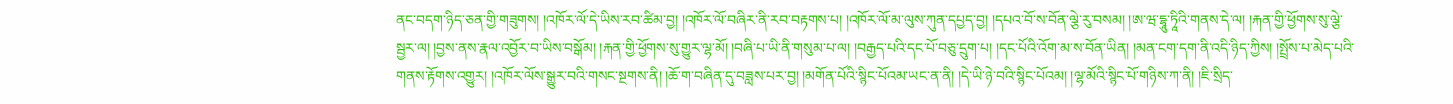ནང་བདག་ཉིད་ཅན་གྱི་གཟུགས། །འཁོར་ལོ་དེ་ཡིས་རབ་ཚིམ་བྱ། །འཁོར་ལོ་བཞིར་ནི་རབ་བརྟགས་པ། །འཁོར་ལོ་མ་ལུས་ཀུན་དཔྱད་བྱ། །དཔའ་བོ་ས་བོན་ལྕེ་རུ་བསམ། །ཨ་ཝ་དྷཱུ་ཏཱིའི་གནས་དེ་ལ། །རྐན་གྱི་ཕྱོགས་སུ་ལྕེ་སྦྱར་ལ། །བྱས་ནས་རྣལ་འབྱོར་བ་ཡིས་བསྒོམ། །རྐན་གྱི་ཕྱོགས་སུ་གྱུར་ལྷ་མོ། །བཞི་པ་ཡི་ནི་གསུམ་པ་ལ། །བརྒྱད་པའི་དང་པོ་བཅུ་དྲུག་པ། །དང་པོའི་འོག་མ་ས་བོན་ཡིན། །མན་ངག་དག་ནི་འདི་ཉིད་ཀྱིས། །སྤྲོས་པ་མེད་པའི་གནས་རྟོགས་འགྱུར། །འཁོར་ལོས་སྒྱུར་བའི་གསང་སྔགས་ནི། །ཆོ་ག་བཞིན་དུ་བཟླས་པར་བྱ། །མགོན་པོའི་སྙིང་པོའམ་ཡང་ན་ནི། །དེ་ཡི་ཉེ་བའི་སྙིང་པོའམ། །ལྷ་མོའི་སྙིང་པོ་གཉིས་ཀ་ནི། །ཇི་སྲིད་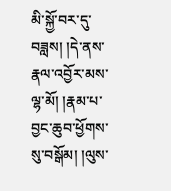མི་སྐྱོ་བར་དུ་བཟླས། །དེ་ནས་རྣལ་འབྱོར་མས་ལྷ་མོ། །རྣམ་པ་བྱང་ཆུབ་ཕྱོགས་སུ་བསྒོམ། །ལུས་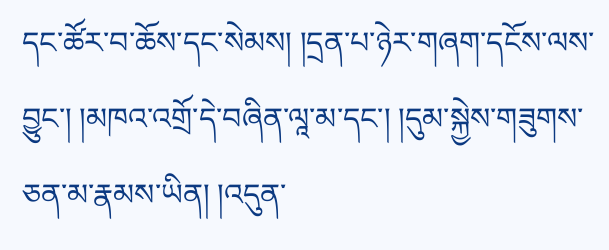དང་ཚོར་བ་ཆོས་དང་སེམས། །དྲན་པ་ཉེར་གཞག་དངོས་ལས་བྱུང་། །མཁའ་འགྲོ་དེ་བཞིན་ལཱ་མ་དང་། །དུམ་སྐྱེས་གཟུགས་ཅན་མ་རྣམས་ཡིན། །འདུན་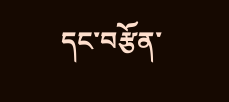དང་བརྩོན་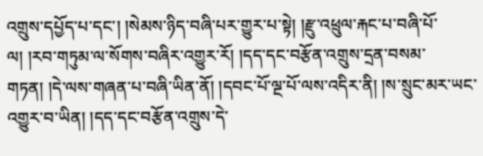འགྲུས་དཔྱོད་པ་དང་། །སེམས་ཉིད་བཞི་པར་གྱུར་པ་སྟེ། །རྫུ་འཕྲུལ་རྐང་པ་བཞི་པོ་ལ། །རབ་གཏུམ་ལ་སོགས་བཞིར་འགྱུར་རོ། །དད་དང་བརྩོན་འགྲུས་དྲན་བསམ་གཏན། །དེ་ལས་གཞན་པ་བཞི་ཡིན་ནོ། །དབང་པོ་ལྔ་པོ་ལས་འདིར་ནི། །ས་སྲུང་མར་ཡང་འགྱུར་བ་ཡིན། །དད་དང་བརྩོན་འགྲུས་དེ་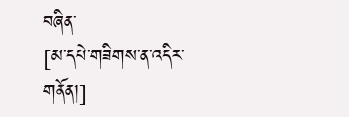བཞིན་
[མ་དཔེ་གཟིགས་ན་འདིར་གནོན།]